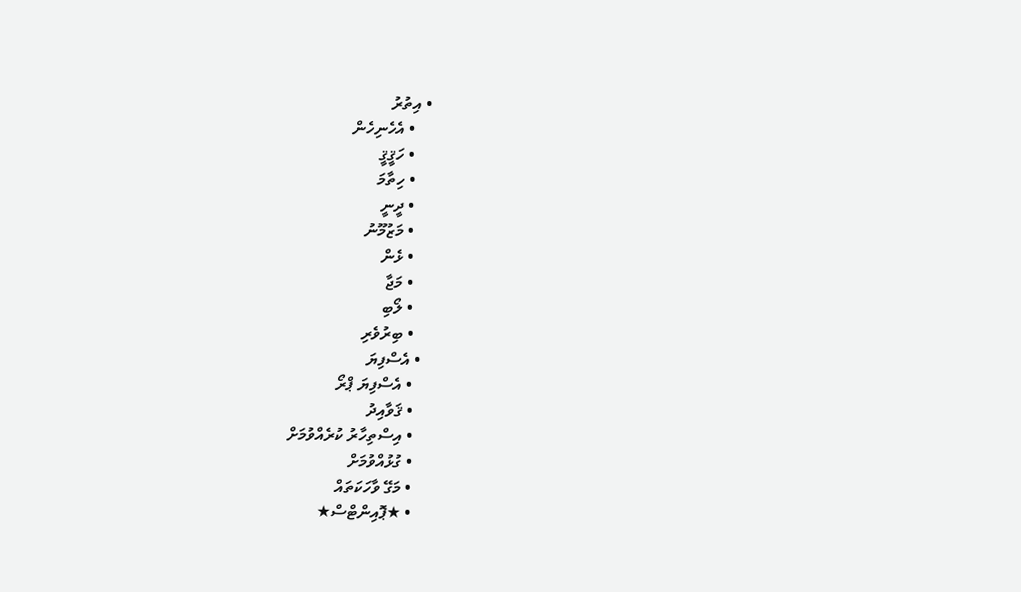• އިތުރު
    • އެހެނިހެން
    • ހަޤީޤީ
    • ހިތާމަ
    • ދީނީ
    • މަޒުމޫނު
    • ޅެން
    • މަޖާ
    • ލޯބި
    • ބިރުވެރި
  • އެސްފިޔަ
    • އެސްފިޔަ ޕްރޯ
    • ޤަވާއިދު
    • އިސްތިހާރު ކުރެއްވުމަށް
    • ގުޅުއްވުމަށް
    • މަގޭ ވާހަކަތައް
    • ★ޕޮއިންޓްސް★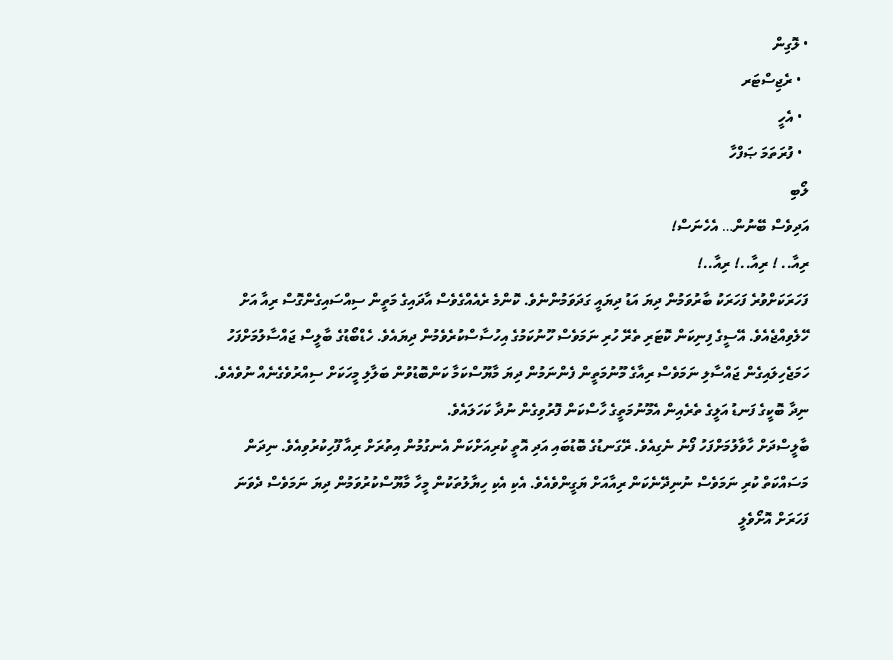• ލޮގިން
  • ރެޖިސްޓަރ
  • އެހީ
  • ފުރަތަމަ ޞަފްހާ
ލޯބި
އަދިވެސް ބޭނުން… އެހެނަސް!
ރިއާ.. ! ރިއާ..! ރިއާ..!
ފަހަރަކަށްވުރެ ފަހަރަކު ބާރުވަމުން ދިޔަ އަޑު ދިޔައީ ގަދަވަމުންނެވެ. ކޮންމެ ރެއެއްގެވެސް އާދައިގެ މަތީން ސިއްސައިގެންގޮސް ރިއާ އަށް ހޭލެވިއްޖެއެވެ. އޭސީގެ ފިނިކަން ކޮޓަރި ތެރޭ ހުރި ނަމަވެސް ހޫނުކަމުގެ އިހުސާސްކުރެވެމުން ދިޔައެވެ. ހެޑްބޯޑުގެ ބާލީސް ޖައްސާލުމަށްފަހު ހަމަޖެހިލައިގެން ޖައްސާލި ނަމަވެސް ރިއާގެ މޫނުމަތީން ފެންނަމުން ދިޔަ މާޔޫސްކަމާ ކަންބޮޑުވުން ބަލާލި މީހަކަށް ސިއްރުވެގެނެއް ނުވެއެވެ. ނިދާ ބޮކީގެ ފަނޑު އަލީގެ ތެރެއިން އެމޫނުމަތީގެ ހާސްކަން ފޮރުވިގެން ނުދާ ކަހަލައެވެ.
ބާލީސްދަށް ހާވާލުމަށްފަހު ފޯނު ނެގިއެވެ. ރޭގަނޑުގެ ބޮޑުބައި އަދި އޮތީ ކުރިއަށްކަން އެނގުމުން އިތުރަށް ރިއާ ފޫހިކުރުވިއެވެ. ނިދަން މަސައްކަތް ކުރި ނަމަވެސް ނުނިދޭނެކަން ރިއާއަށް ޔަގީންވެއެވެ. އެކި އެކި ހިޔާލުތަކުން މީހާ މާޔޫސްކުރުވަމުން ދިޔަ ނަމަވެސް ދެވަނަ ފަހަރަށް އޮށޯވެލީ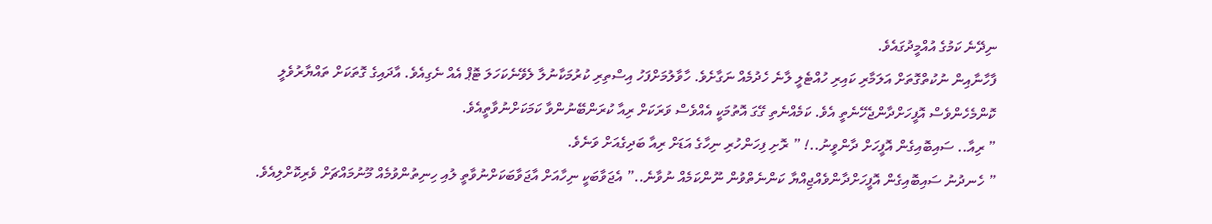ނިދޭނެ ކަމުގެ އުއްމީދުގައެވެ.
ފާހާނާއިން ނުކުތްގޮތަށް އަލަމާރި ކައިރި ހުއްޓެލީ ލާނެ ހެދުމެއް ނަގާށެވެ. ހާވާލުމަށްފަހު އިސްތިރި ކުރުމަކާނުލާ ލެވޭނެކަހަލަ ޓޮޕް އެއް ނެގިއެވެ. އާދައިގެ ގޮތަކަށް ތައްޔާރުވެލީ ކޮންމެހެންވެސް އޮފީހަށްދާންޖެހޭނެތީ އެވެ. ކަމެއްނެތި ގޭގަ އޮތުމަކީ އެއްވެސް ވަރަކަށް ރިއާ ކުރަންބޭނުންވާ ކަމަކަށްނުވާތީއެވެ.
” ރިއާ.. ސައިބޮއިގެން އޮފީހަށް ދާންވީނު..! ” ރޮށި ފިހަންހުރި ނިހާގެ އަޑަށް ރިއާ ބަދިގެއަށް ވަނެވެ.
” ހެނދުނު ސައިބޮއިގެން އޮފީހަށްދާންވެއްޖިއްޔާ ކަންނެތްވުން ނޫންކަމެއް ނުވާނެ..” އެޖަވާބަކީ ނިހާއަށް އާޖަވާބަކަށްނުވާތީ ލުއި ހިނިތުންވުމެއް މޫނުމައްޗަށް ވެރިކޮށްލިއެވެ.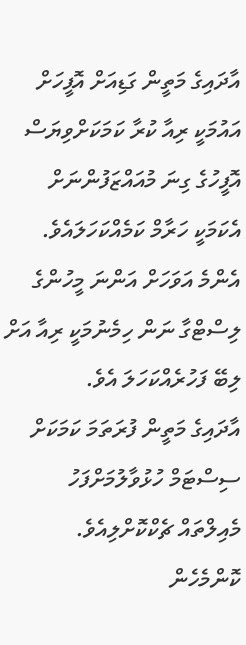އާދައިގެ މަތީން ގަޑިއަށް އޮފީހަށް އައުމަކީ ރިއާ ކުރާ ކަމަކަށްވިޔަސް އޮފީހުގެ ގިނަ މުއައްޒަފުންނަށް އެކަމަކީ ހަރާމް ކަމެއްކަހަލައެވެ. އެންމެ އަވަހަށް އަންނަ މީހުންގެ ލިސްޓްގާ ނަން ހިމެނުމަކީ ރިއާ އަށް ލިބޭ ފަހުރެއްކަހަލަ އެވެ.
އާދައިގެ މަތީން ފުރަތަމަ ކަމަކަށް ސިސްޓަމް ހުޅުވާލުމަށްފަހު މެއިލްތައް ޗެކްކޮށްލިއެވެ. ކޮންމެހެން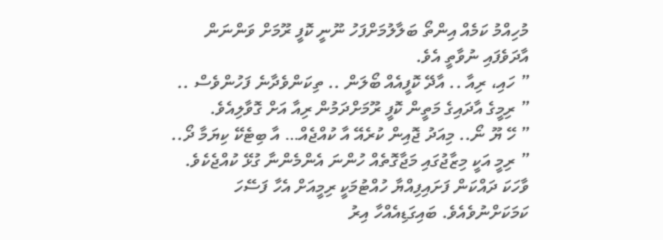މުހިއްމު ކަމެއް އިންތޯ ބަލާލުމަށްފަހު ނޫނީ ކޮފީ ރޫމަށް ވަންނަން އާދަވެފައި ނުވާތީ އެވެ.
” ހައި، ރިއާ .. އާދޭ ކޮފީއެއް ބޯލަން .. ތިކަންވެދާނެ ފަހުންވެސް .. ” ރިމީގެ އާދައިގެ މަތީން ކޮފީ ރޫމަށްދަމުން ރިއާ އަށް ގޮވާލިއެވެ.
” ހޭ ޔޫ ނޯ.. މިއަދު ޖޮއިން ކުރެއޭ އާ ކުއްޖެއް… އާ ބިޓެކޭ ކިޔަމާ ދޯ.. ” ރިމީ އަކީ މިޒާޖުގައި މަޖާގޮތެއް ހުންނަ އެންމެންނާ ގުޅޭ ކުއްޖެކެވެ. ވާހަކަ ދައްކަން ފަށައިފިއްޔާ ހުއްޓުމަކީ ރިމީއަށް އެހާ ފަސޭހަ ކަމަކަށްނުވެއެވެ. ބައިގަޑިއެއްހާ އިރު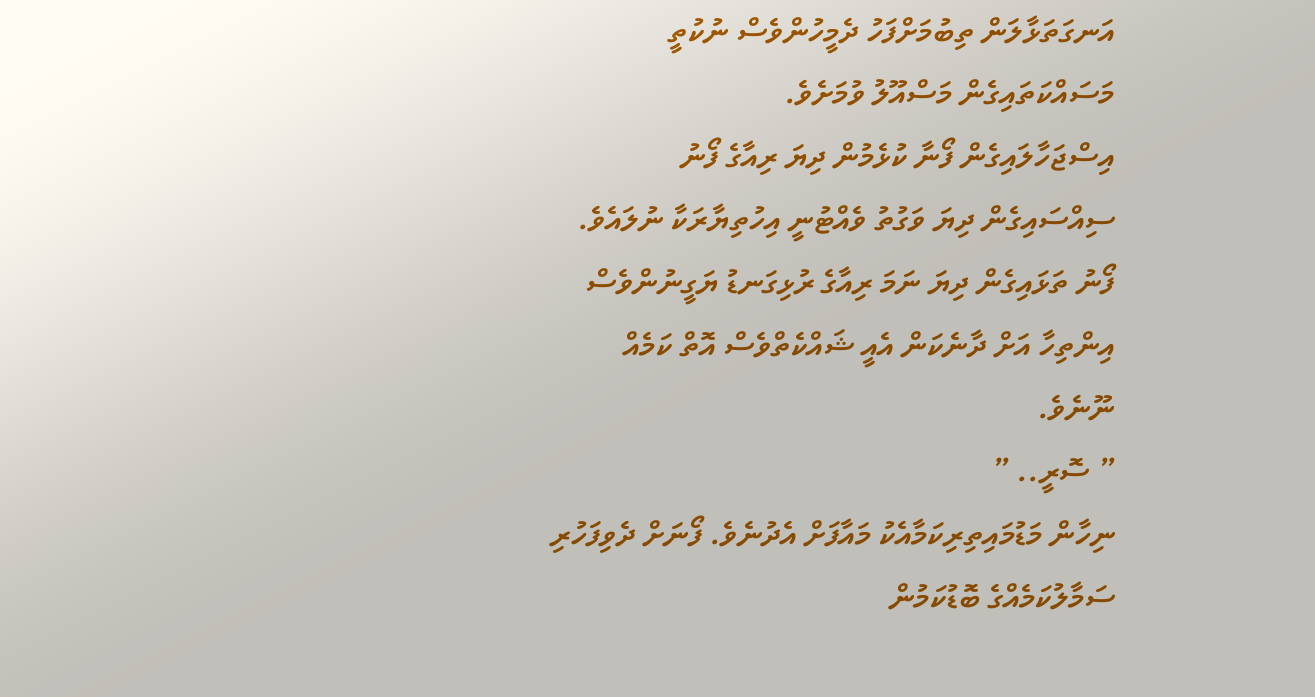އަނގަތަޅާލަން ތިބުމަށްފަހު ދެމީހުންވެސް ނުކުތީ މަސައްކަތައިގެން މަސްއޫލު ވުމަށެވެ.
އިސްޖަހާލައިގެން ފޯނާ ކުޅެމުން ދިޔަ ރިއާގެ ފޯނު ސިއްސައިގެން ދިޔަ ވަގުތު ވެއްޓުނީ އިހުތިޔާރަކާ ނުލައެވެ. ފޯނު ތަޅައިގެން ދިޔަ ނަމަ ރިއާގެ ރުޅިގަނޑު ޔަގީނުންވެސް އިންތިހާ އަށް ދާނެކަން އެއީ ޝައްކެތްވެސް އޮތް ކަމެއް ނޫނެވެ.
” ސޮރީ.. ”
ނިހާން މަޑުމައިތިރިކަމާއެކު މައާފަށް އެދުނެވެ. ފޯނަށް ދެވިފަހުރި ސަމާލުކަމެއްގެ ބޮޑުކަމުން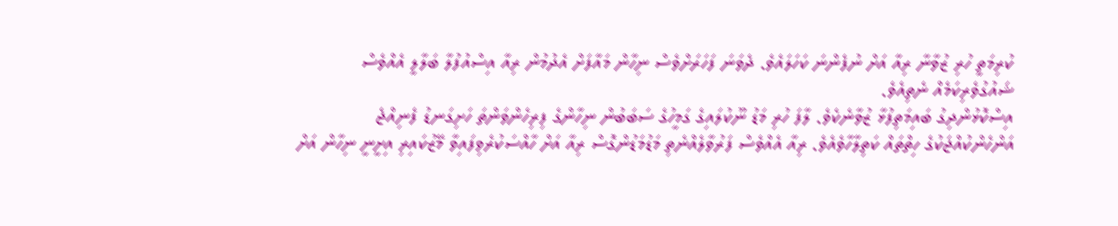ކުރިމަތީ ހުރި ޒުވާނާ ރިއާ އަށް ނުފެންނަ ކަހަލައެވެ. ދެވަނަ ފަހަރަށްވެސް ނިހާން މައާފަށް އެދުމުން ރިއާ އިސްއުފުލާ ބަލާލީ އެއްވެސް ޝައުގުވެރިކަމެއް ނެތިއެވެ.
އިސްކޮޅުންދިގު ބައިމަތިފުޅާ ޒުވާނެކެވެ. ލާފަ ހުރި މަޑު ނޫކުލައިގެ ގަމީހުގެ ސަބަބުން ނިހާންގެ ފިރިހެންވަންތަ ހަށިގަނޑު ފެނިއްޖެ އަންހެންކުއްޖަކުގެ ހިތްތައް ކަތިލާހާވެއެވެ. ރިއާ އެއްވެސް ފަރުވާލެއްނެތި މަޑުމަޑުންގޮސް ރިއާ އަށް ހާއްސަކުރެވިފައިވާ މޭޒުކައިރި އިށީނީ ނިހާން އަށް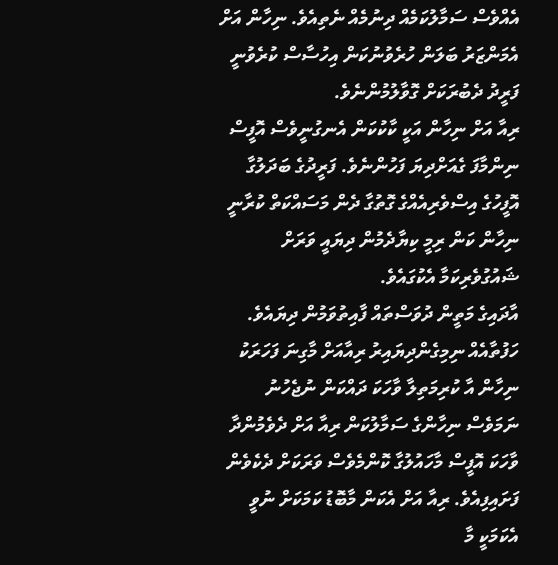އެއްވެސް ސަމާލުކަމެއް ދިނުމެއް ނެތިއެވެ. ނިހާން އަށް އެމަންޒަރު ބަލަން ހުރެވުނުކަން އިހުސާސް ކުރެވުނީ ފަރީދު ދެބުރަކަށް ގޮވާލުމުންނެވެ.
ރިއާ އަށް ނިހާން އަކީ ކާކުކަން އެނގުނީވެސް އޮފީސް ނިންމާފަ ގެއަށްދިޔަ ފަހުންނެވެ. ފަރީދުގެ ބަދަލުގާ އޮފީހުގެ އިސްވެރިއެއްގެ ގޮތުގާ ދެން މަސައްކަތް ކުރާނީ ނިހާން ކަން ރިމީ ކިޔާދެމުން ދިޔައީ ވަރަށް ޝައުގުވެރިކަމާ އެކުގައެވެ.
އާދައިގެ މަތީން ދުވަސްތައް ފާއިތުވަމުން ދިޔައެވެ. ހަފުތާއެއް ނިމިގެންދިޔައިރު ރިއާއަށް މާގިނަ ފަހަރަކު ނިހާން އާ ކުރިމަތިލާ ވާހަކަ ދައްކަން ނުޖެހުނު ނަމަވެސް ނިހާންގެ ސަމާލުކަން ރިއާ އަށް ދެވެމުންދާ ވާހަކަ އޮފީސް މާހައުލުގާ ކޮންމެވެސް ވަރަކަށް ދެކެވެން ފަށައިފިއެވެ. ރިއާ އަށް އެކަން މާބޮޑު ކަމަކަށް ނުވީ އެކަމަކީ މާ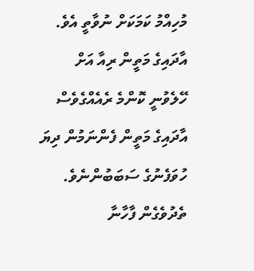މުހިއްމު ކަމަކަށް ނުވާތީ އެވެ.
އާދައިގެ މަތީން ރިއާ އަށް ހޭލެވުނީ ކޮންމެ ރެއެއްގެވެސް އާދައިގެ މަތީން ފެންނަމުން ދިޔަ ހުވަފެނުގެ ސަބަބުންނެވެ. ތެދުވެގެން ފާހާނާ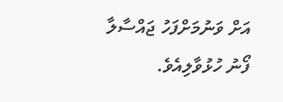އަށް ވަނުމަށްފަހު ޖައްސާލާ ފޯނު ހުޅުވާލިއެވެ.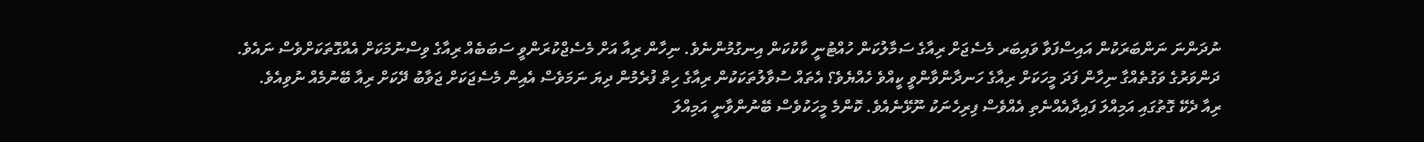ނުދަންނަ ނަންބަރަކުން އައިސްފަވާ ވައިބަރ މެސެޖަށް ރިއާގެ ސަމާލުކަން ހުއްޓުނީ ކާކުކަން އިނގުމުންނެވެ. ނިހާން ރިއާ އަށް މެސެޖްކުރަންވީ ސަބަބެއް ރިއާގެ ވިސްނުމަކަށް އެއްގޮތަކަށްވެސް ނައެވެ. ދަންވަރުގެ ވަގުތެއްގާ ނިހާން ފަދަ މީހަކަށް ރިއާގެ ހަނދާންވާންވީ ކީއްވެ ހެއްޔެވެ؟ އެތައް ސުވާލުތަކަކުން ރިއާގެ ހިތް ފުރެމުން ދިޔަ ނަމަވެސް އެއިން މެސެޖަކަށް ޖަވާބު ދޭކަށް ރިއާ ބޭނުމެއް ނުވިއެވެ.
ރިއާ ދެކޭ ގޮތުގައި އަމިއްލަ ފައިދާއެއްނެތި އެއްވެސް ފިރިހެނަކު ނޫޅޭނެއެވެ. ކޮންމެ މީހަކުވެސް ބޭނުންވާނީ އަމިއްލަ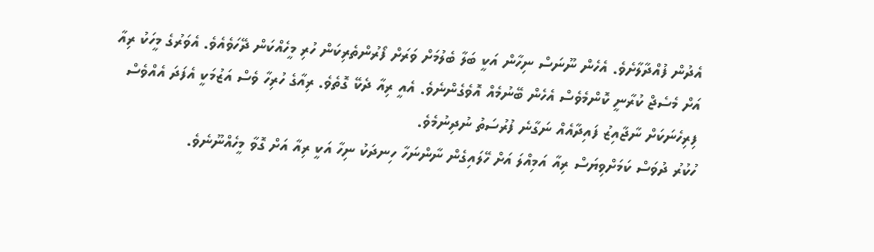އެދުން ފުއްދާލާށެވެ. އެހެން ނޫނަސް ނިހާން އަކީ ބަލާ ބެލުމަށް ވަރަށް ފޯރުންތެރިކަން ހުރި މީހެއްކަން ދޭހަވެއެވެ. އެވަރުގެ މީހަކު ރިއާ އަށް މެސެޖް ކުރާނީ ކޮންމެވެސް އެހެން ބޭނުމެއް އޮވެގެންނެވެ. އެއީ ރިއާ ދެކޭ ގޮތެވެ. ރިއާގެ ހުރިހާ ވެސް އަޒުމަކީ އެފަދަ އެއްވެސް ފިރިހެނަކަށް ނާޖާއިޒު ފައިދާއެއް ނަގާނެ ފުރުސަތު ނުދިނުމެވެ.
ހުކުރު ދުވަސް ކަމަށްވިޔަސް ރިއާ އަމިއްލަ އަށް ހޭލައިގެން ނާންނަހާ ހިނދަކު ނިހާ އަކީ ރިއާ އަށް ގޮވާ މީހެއްނޫނެވެ.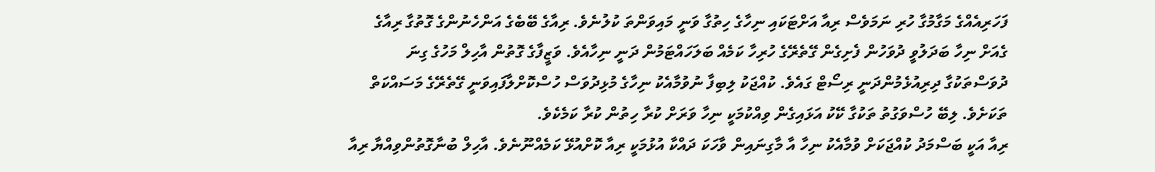ފަހަރިއެއްގެ މަގާމުގާ ހުރި ނަމަވެސް ރިއާ އަށްޓަކައި ނިހާގެ ހިތުގާ ވަނީ މައިވަންތަ ކުލުނެވެ. ރިއާގެ ބޭބެގެ އަންހެނުންގެ ގޮތުގާ ރިއާގެ ގެއަށް ނިހާ ބަދަލުވީ ދުވަހުން ފެށިގެން ގޭތެރޭގެ ހުރިހާ ކަމެއް ބަލަހައްޓަމުން ދަނީ ނިހާއެވެ. ވަޒީފާގެ ގޮތުން އާހިލް މަހުގެ ގިނަ ދުވަސްތަކުގާ ދިރިއުޅެމުންދަނީ ރިސޯޓް ގައެވެ. ކުއްޖަކު ލިބިފާ ނުވުމާއެކު ނިހާގެ މުޅިދުވަސް ހުސްކޮށްލާފައިވަނީ ގޭތެރޭގެ މަސައްކަތް ތަކަށެވެ. ލިބޭ ހުސްވަގުތު ތަކުގާ ކޭކު އަޅައިގެން ވިއްކުމަކީ ނިހާ ވަރަށް ކުރާ ހިތުން ކުރާ ކަމެކެވެ.
ރިއާ އަކީ ބަސްމަދު ކުއްޖަކަށް ވުމާއެކު ނިހާ އާ މާގިނައިން ވާހަކަ ދައްކާ އުޅުމަކީ ރިއާ ކޮށްއުޅޭ ކަމެއްނޫނެވެ. އާހިލް ބުނާގޮތުންވިއްޔާ ރިއާ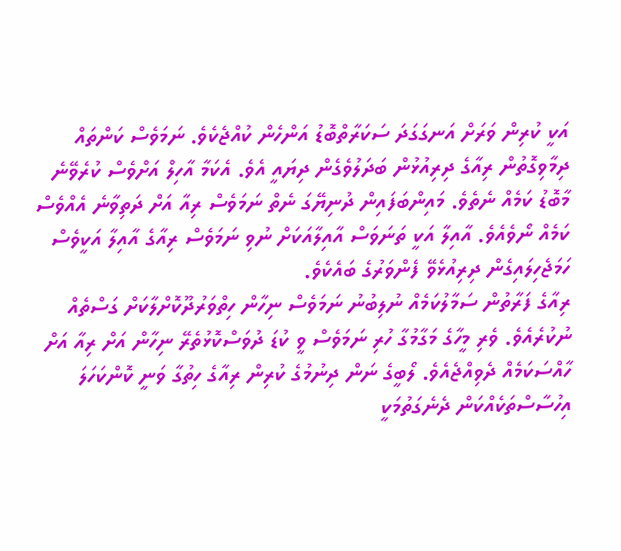އަކީ ކުރިން ވަރަށް އަނގަގަދަ ސަކަރާތްބޮޑު އަންހެން ކުއްޖެކެވެ. ނަމަވެސް ކަންތައް ދިމާވިގޮތުން ރިއާގެ ދިރިއުޅުން ބަދަލުވެގެން ދިޔައީ އެވެ. އެކަމާ އާހިލް އަށްވެސް ކުރެވޭނެ މާބޮޑު ކަމެއް ނެތެވެ. މައިންބަފައިން ދުނިޔޭގަ ނެތް ނަމަވެސް ރިއާ އަށް ދަތިވާނެ އެއްވެސް ކަމެއް ނޯވެއެވެ. އާއިލާ އަކީ ތަނަވަސް އާއިލާއަކަށް ނުވި ނަމަވެސް ރިއާގެ އާއިލާ އަކީވެސް ހަމަޖެހިލައިގެން ދިރިއުޅެވޭ ފެންވަރުގެ ބައެކެވެ.
ރިއާގެ ފަރާތުން ސަމާލުކަމެއް ނުލިބުނު ނަމަވެސް ނިހާން ހިތްވަރުދޫކޮށްލާކަށް ގަސްތެއް ނުކުރެއެވެ. ވެރި މީހާގެ މަގާމުގާ ހުރި ނަމަވެސް ވީ ކުޑަ ދުވަސްކޮޅުތެރޭ ނިހާން އަށް ރިއާ އަށް ހާއްސަކަމެއް ދެވިއްޖެއެވެ. ލޯބީގެ ނަން ދިނުމުގެ ކުރިން ރިއާގެ ހިތުގާ ވަނީ ކޮންކަހަލަ އިހުސާސްތަކެއްކަން ދެނެގަތުމަކީ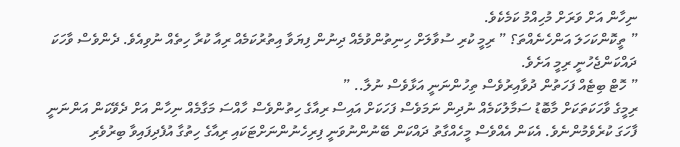ނިހާން އަށް ވަރަށް މުހިއްމު ކަމެކެވެ.
” ތީކޮންކަހަލަ އަންހެނެއްތަ؟ ” ރިމީ ކުރި ސުވާލަށް ހިނިތުންވުމެއް ދިނުން ފިޔަވާ އިތުރުކަމެއް ރިއާ ކުރާ ހިތެއް ނުވިއެވެ. ދެންވެސް ވާހަކަ ދައްކަންޖެހުނީ ރިމީ އަށެވެ.
” ހޮޓް ބިޓެއް ފަހަތުން ދުވާއިރުވެސް ތިހުންނަނީ އަޅާވެސް ނުލާ.. ”
ރިމީގެ ވާހަކަތަކަށް މާބޮޑު ސަމާލުކަމެއް ނުދިން ނަމަވެސް ފަހަކަށް އައިސް ރިއާގެ ހިތުންވެސް ހާއްސަ މަގާމެއް ނިހާން އަށް ދެވޭކަން އަންނަނީ ފާހަގަ ކުރެވެމުންނެވެ. އެކަން އެއްވެސް މީހެއްގާތު ދައްކަން ބޭނުންނުވަނީ ފިރިހެނުންނަށްޓަކައި ރިއާގެ ހިތުގާ އުފެދިފައިވާ ބިރުވެރި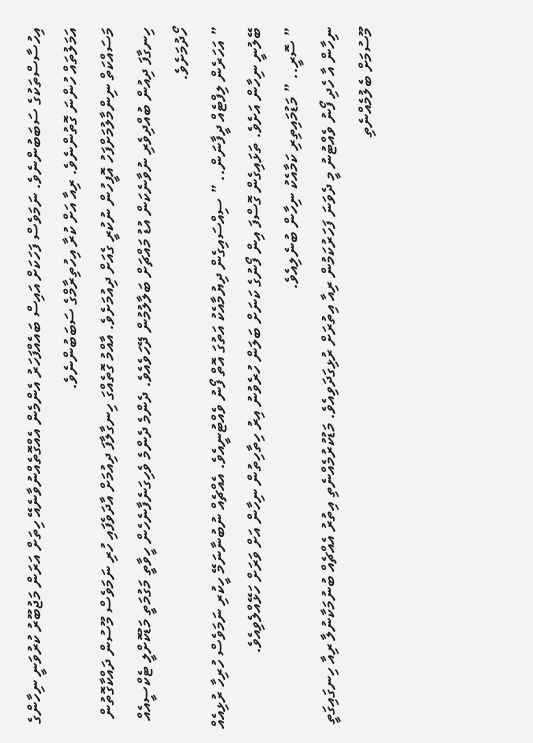އިހުސާސްތަކުގެ ސަބަބުންނެވެ. ނަމަވެސް ފަހަކަށް އައިސް ބައެއްފަހަރު އެންމެން އެއްގޮތެއްނުވާނެއޭ ހިތަށް އަރަން މަޖުބޫރު ކުރުވަނީ ނިހާންގެ އަމަލުތައް ހުންނަ ގޮތުންނެވެ. ރިއާ އަށް ކުރާ އިހުތިރާމްގެ ސަބަބުންނެވެ.
މަސައްކަތް ނިންމާލުމަށްފަހު އޮފީހުން ނުކުރީ ގެއަށް ދިއުމަށެވެ. އާއްމު ގޮތެއްގަ ހިނގާލާފަ ދިއުމަށް އާދަވެފައި ހުރި ނަމަވެސް މޫސުން ދައްކާގޮތުން ހިނގާފަ ދިއުން ބުއްދިވެރި ނުވާނެކަން އުޑު މައްޗަށް ބަލާލުމުން ދޭހަވެއެވެ. ދެންމެ ދެންމެ ވެހިގަނެފާނެހެން ހީވާތީ މަގުމަތީ މަޑުކޮށްލީ ޓެކްސީއެއް ހޯދުމަށެވެ.
” އަހަރެން ލިފްޓެއް ދީފާނަން.. ” ސިއްސައިގެން ދިޔުމާއެކު އަތުގަ އޮތް ފޯނު ވެއްޓުނީއެވެ. އެއްޗެއް ނުބުނާނަމޭ ހީކުރި ނަމަވެސް ހުރިހާ ރުޅިއެއް ބޭލުނީ ނިހާން އަށެވެ. ތަޅައިގެން ގޮސްފަ އިން ފޯނުގެ ކަނަށް ބަލަން ހުރެވުނު އިރު ހިތާހިތުން ނިހާން އަށް ވަރަށް ހަޅޭއްލެވިއެވެ.
” ސޮރީ.. ” މަޑުމައިތިރި ކަމާއެކު ނިހާން ބުނެލިއެވެ.
ނިހާން އާ ހެދި ފޯނު ވެއްޓުނު މީ ދެވަނަ ފަހަރުކަމުން ރިއާ އިތުރަށް ރުޅިގަދަވިއެވެ. މަޑުކުރުމެއްނެތި އިތުރު އެއްޗެއް ބުނުމަކާނުލާ ރިއާ ހިނގައިގަތީ މޫސުމަށް ބެލުމެއްނެތި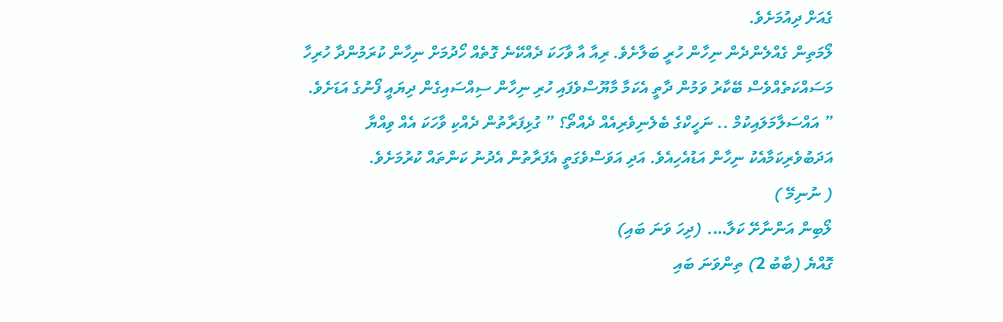ގެއަށް ދިއުމަށެވެ.
ލޯމަތިން ގެއްލެންދެން ނިހާން ހުރީ ބަލާށެވެ. ރިއާ އާ ވާހަކަ ދެއްކޭނެ ގޮތެއް ހޯދުމަށް ނިހާން ކުރަމުންދާ ހުރިހާ މަސައްކަތެއްވެސް ބޭކާރު ވަމުން ދާތީ އެކަމާ މާޔޫސްވެފައި ހުރި ނިހާން ސިއްސައިގެން ދިޔައީ ފޯނުގެ އަޑަށެވެ.
” އައްސަލާމަލައިކުމް .. ނަހީކްގެ ބެލެނިވެރިއެއް ދެއްތޯ؟ ” ގުޅިފަރާތުން ދެއްކި ވާހަކަ އެއް ވިއްޔާ އަދަބުވެރިކަމާއެކު ނިހާން އަޑުއެހިއެވެ. އަދި އަވަސްވެގަތީ އެފަރާތުން އެދުނު ކަންތައް ކުރުމަށެވެ.
( ނުނިމޭ )
ލޯބިން އަންނާށޭ ކަލާ…. (ދިހަ ވަނަ ބައި)
ގޮއްޔެ (ބާބު 2) ތިންވަނަ ބައި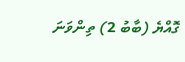ގޮއްޔެ (ބާބު 2) ތިންވަނަ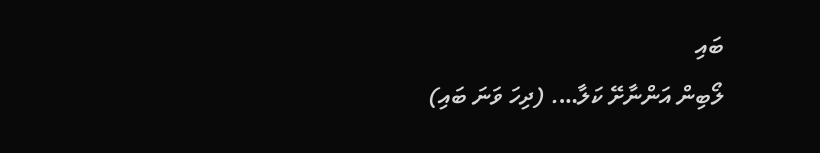ބައި
ލޯބިން އަންނާށޭ ކަލާ…. (ދިހަ ވަނަ ބައި)